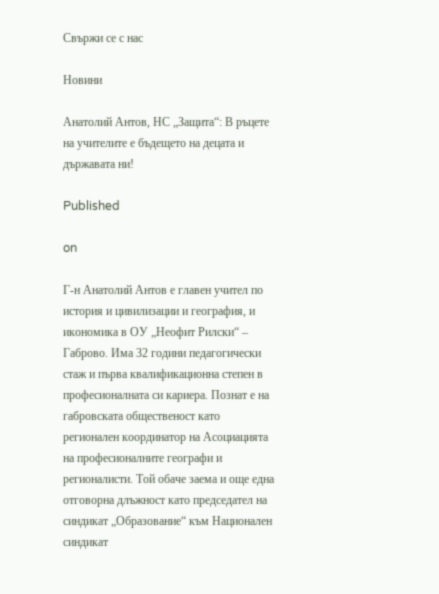Свържи се с нас

Новини

Анатолий Антов, НС „Защита“: В ръцете на учителите е бъдещето на децата и държавата ни!

Published

on

Г-н Анатолий Антов е главен учител по история и цивилизации и география, и икономика в ОУ „Неофит Рилски“ – Габрово. Има 32 години педагогически стаж и първа квалификационна степен в професионалната си кариера. Познат е на габровската общественост като регионален координатор на Асоциацията на професионалните географи и регионалисти. Той обаче заема и още една отговорна длъжност като председател на синдикат „Образование“ към Национален синдикат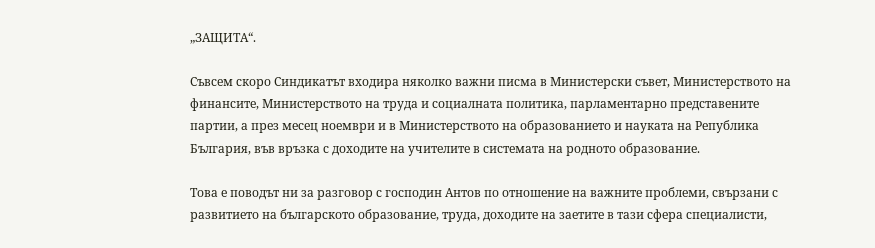„ЗАЩИТА“.

Съвсем скоро Синдикатът входира няколко важни писма в Министерски съвет, Министерството на финансите, Министерството на труда и социалната политика, парламентарно представените партии, а през месец ноември и в Министерството на образованието и науката на Република България, във връзка с доходите на учителите в системата на родното образование.

Това е поводът ни за разговор с господин Антов по отношение на важните проблеми, свързани с развитието на българското образование, труда, доходите на заетите в тази сфера специалисти,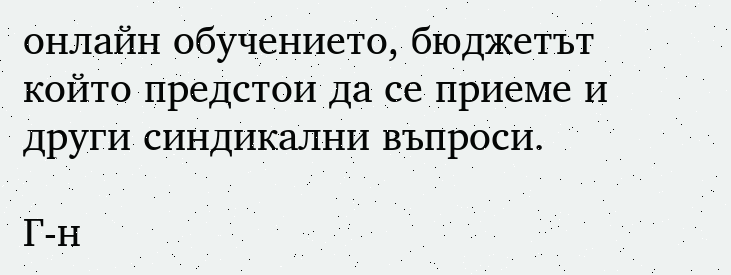онлайн обучението, бюджетът който предстои да се приеме и други синдикални въпроси.

Г-н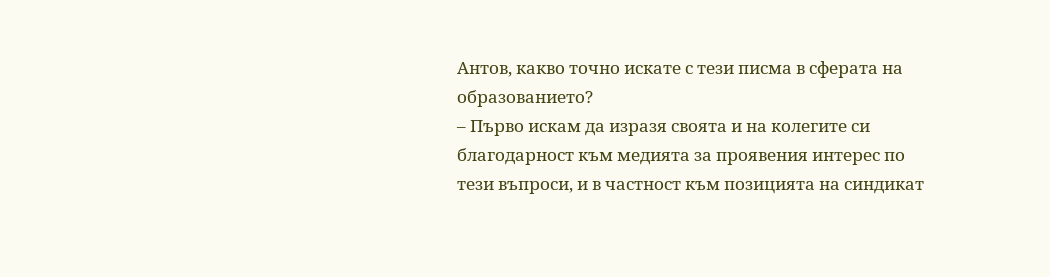Антов, какво точно искате с тези писма в сферата на образованието?
– Първо искам да изразя своята и на колегите си благодарност към медията за проявения интерес по тези въпроси, и в частност към позицията на синдикат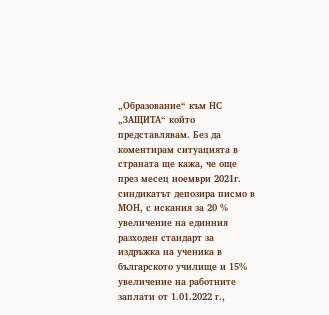„Образование“ към НС „ЗАЩИТА“ който представлявам. Без да коментирам ситуацията в страната ще кажа, че още през месец ноември 2021г. синдикатът депозира писмо в МОН, с искания за 20 % увеличение на единния разходен стандарт за издръжка на ученика в българското училище и 15% увеличение на работните заплати от 1.01.2022 г.,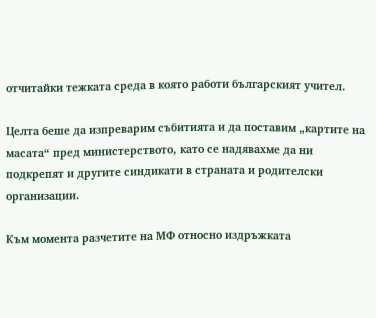отчитайки тежката среда в която работи българският учител.

Целта беше да изпреварим събитията и да поставим „картите на масата“ пред министерството, като се надявахме да ни подкрепят и другите синдикати в страната и родителски организации.

Към момента разчетите на МФ относно издръжката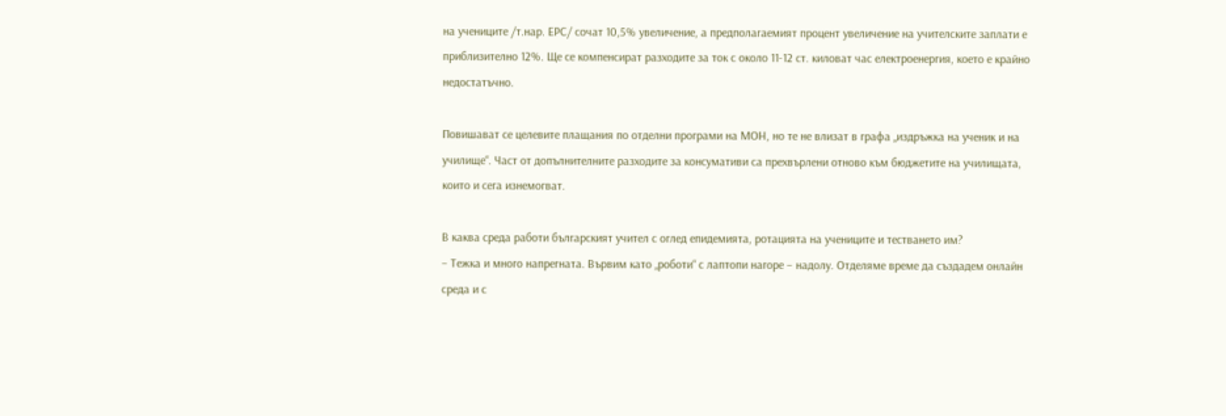на учениците /т.нар. ЕРС/ сочат 10,5% увеличение, а предполагаемият процент увеличение на учителските заплати е приблизително 12%. Ще се компенсират разходите за ток с около 11-12 ст. киловат час електроенергия, което е крайно недостатъчно.

Повишават се целевите плащания по отделни програми на МОН, но те не влизат в графа „издръжка на ученик и на училище“. Част от допълнителните разходите за консумативи са прехвърлени отново към бюджетите на училищата, които и сега изнемогват.

В каква среда работи българският учител с оглед епидемията, ротацията на учениците и тестването им?
– Тежка и много напрегната. Вървим като „роботи“ с лаптопи нагоре – надолу. Отделяме време да създадем онлайн среда и с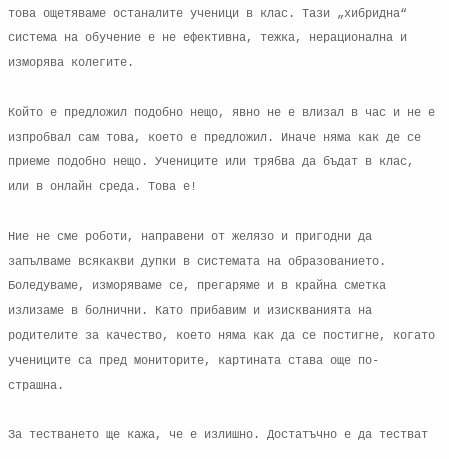това ощетяваме останалите ученици в клас. Тази „хибридна“ система на обучение е не ефективна, тежка, нерационална и изморява колегите.

Който е предложил подобно нещо, явно не е влизал в час и не е изпробвал сам това, което е предложил. Иначе няма как де се приеме подобно нещо. Учениците или трябва да бъдат в клас, или в онлайн среда. Това е!

Ние не сме роботи, направени от желязо и пригодни да запълваме всякакви дупки в системата на образованието. Боледуваме, изморяваме се, прегаряме и в крайна сметка излизаме в болнични. Като прибавим и изискванията на родителите за качество, което няма как да се постигне, когато учениците са пред мониторите, картината става още по- страшна.

За тестването ще кажа, че е излишно. Достатъчно е да тестват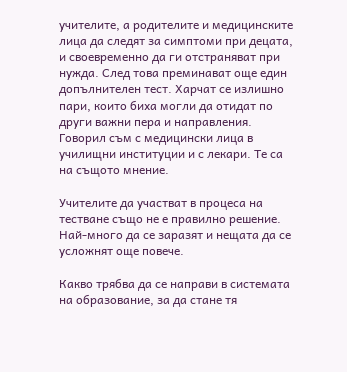учителите, а родителите и медицинските лица да следят за симптоми при децата, и своевременно да ги отстраняват при нужда. След това преминават още един допълнителен тест. Харчат се излишно пари, които биха могли да отидат по други важни пера и направления. Говорил съм с медицински лица в училищни институции и с лекари. Те са на същото мнение.

Учителите да участват в процеса на тестване също не е правилно решение. Най-много да се заразят и нещата да се усложнят още повече.

Какво трябва да се направи в системата на образование, за да стане тя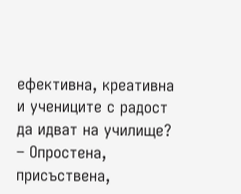ефективна, креативна и учениците с радост да идват на училище?
– Опростена, присъствена,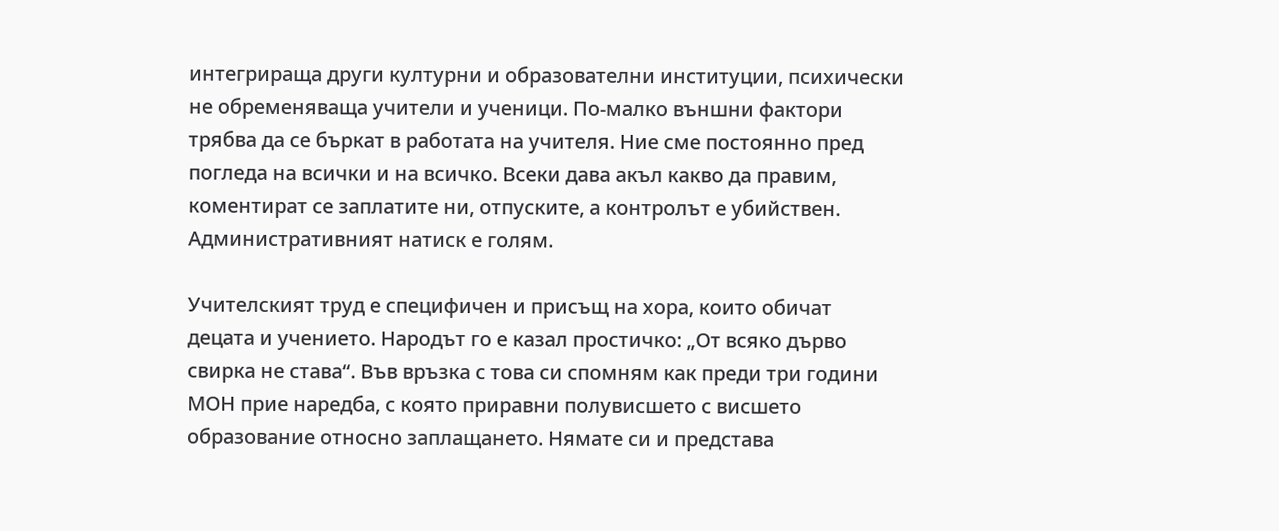интегрираща други културни и образователни институции, психически не обременяваща учители и ученици. По-малко външни фактори трябва да се бъркат в работата на учителя. Ние сме постоянно пред погледа на всички и на всичко. Всеки дава акъл какво да правим, коментират се заплатите ни, отпуските, а контролът е убийствен. Административният натиск е голям.

Учителският труд е специфичен и присъщ на хора, които обичат децата и учението. Народът го е казал простичко: „От всяко дърво свирка не става“. Във връзка с това си спомням как преди три години МОН прие наредба, с която приравни полувисшето с висшето образование относно заплащането. Нямате си и представа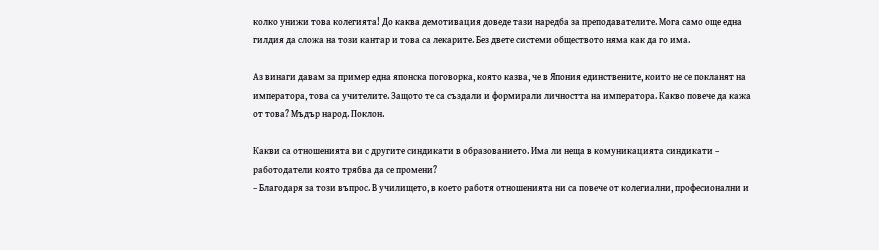колко унижи това колегията! До каква демотивация доведе тази наредба за преподавателите. Мога само още една гилдия да сложа на този кантар и това са лекарите. Без двете системи обществото няма как да го има.

Аз винаги давам за пример една японска поговорка, която казва, че в Япония единствените, които не се покланят на императора, това са учителите. Защото те са създали и формирали личността на императора. Какво повече да кажа от това? Мъдър народ. Поклон.

Какви са отношенията ви с другите синдикати в образованието. Има ли неща в комуникацията синдикати – работодатели която трябва да се промени?
– Благодаря за този въпрос. В училището, в което работя отношенията ни са повече от колегиални, професионални и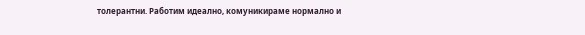толерантни. Работим идеално, комуникираме нормално и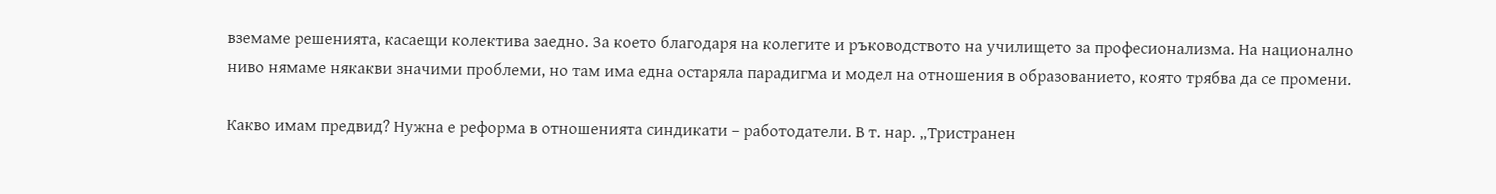вземаме решенията, касаещи колектива заедно. За което благодаря на колегите и ръководството на училището за професионализма. На национално ниво нямаме някакви значими проблеми, но там има една остаряла парадигма и модел на отношения в образованието, която трябва да се промени.

Какво имам предвид? Нужна е реформа в отношенията синдикати – работодатели. В т. нар. „Тристранен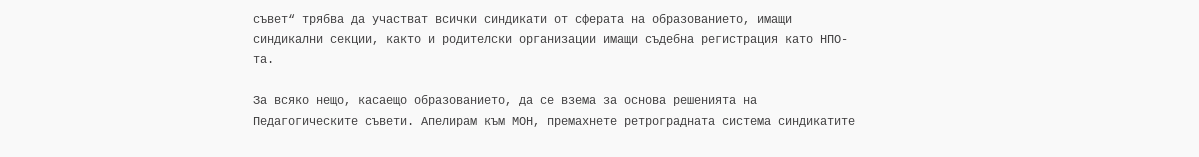съвет“ трябва да участват всички синдикати от сферата на образованието, имащи синдикални секции, както и родителски организации имащи съдебна регистрация като НПО-та.

За всяко нещо, касаещо образованието, да се взема за основа решенията на Педагогическите съвети. Апелирам към МОН, премахнете ретроградната система синдикатите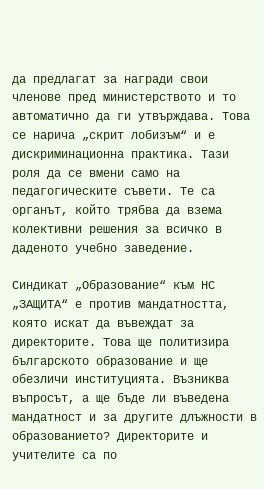да предлагат за награди свои членове пред министерството и то автоматично да ги утвърждава. Това се нарича „скрит лобизъм“ и е дискриминационна практика. Тази роля да се вмени само на педагогическите съвети. Те са органът, който трябва да взема колективни решения за всичко в даденото учебно заведение.

Синдикат „Образование“ към НС „ЗАЩИТА“ е против мандатността, която искат да въвеждат за директорите. Това ще политизира българското образование и ще обезличи институцията. Възниква въпросът, а ще бъде ли въведена мандатност и за другите длъжности в образованието? Директорите и учителите са по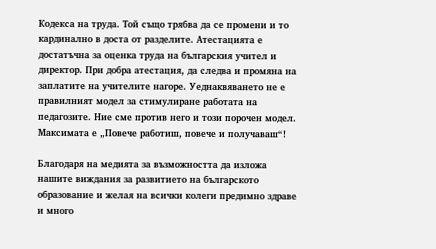Кодекса на труда. Той също трябва да се промени и то кардинално в доста от разделите. Атестацията е достатъчна за оценка труда на българския учител и директор. При добра атестация, да следва и промяна на заплатите на учителите нагоре. Уеднаквяването не е правилният модел за стимулиране работата на педагозите. Ние сме против него и този порочен модел. Максимата е „Повече работиш, повече и получаваш“!

Благодаря на медията за възможността да изложа нашите виждания за развитието на българското образование и желая на всички колеги предимно здраве и много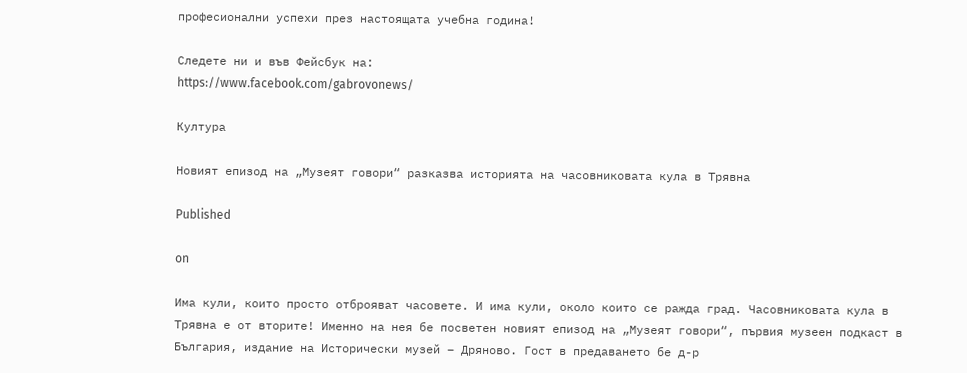професионални успехи през настоящата учебна година!

Следете ни и във Фейсбук на:
https://www.facebook.com/gabrovonews/

Култура

Новият епизод на „Музеят говори“ разказва историята на часовниковата кула в Трявна

Published

on

Има кули, които просто отброяват часовете. И има кули, около които се ражда град. Часовниковата кула в Трявна е от вторите! Именно на нея бе посветен новият епизод на „Музеят говори“, първия музеен подкаст в България, издание на Исторически музей – Дряново. Гост в предаването бе д-р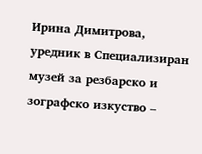Ирина Димитрова, уредник в Специализиран музей за резбарско и зографско изкуство –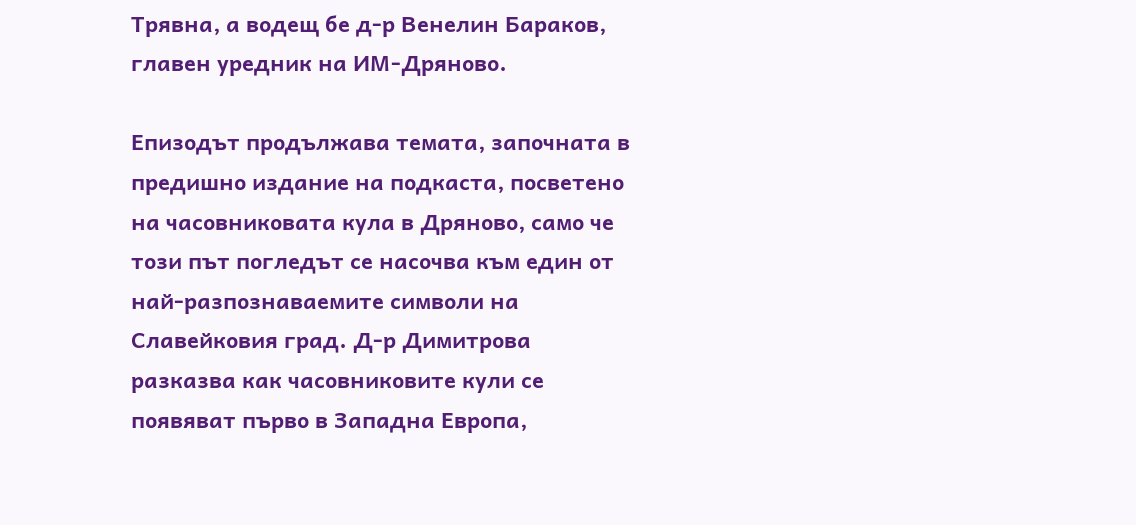Трявна, а водещ бе д-р Венелин Бараков, главен уредник на ИМ-Дряново.

Епизодът продължава темата, започната в предишно издание на подкаста, посветено на часовниковата кула в Дряново, само че този път погледът се насочва към един от най-разпознаваемите символи на Славейковия град. Д-р Димитрова разказва как часовниковите кули се появяват първо в Западна Европа,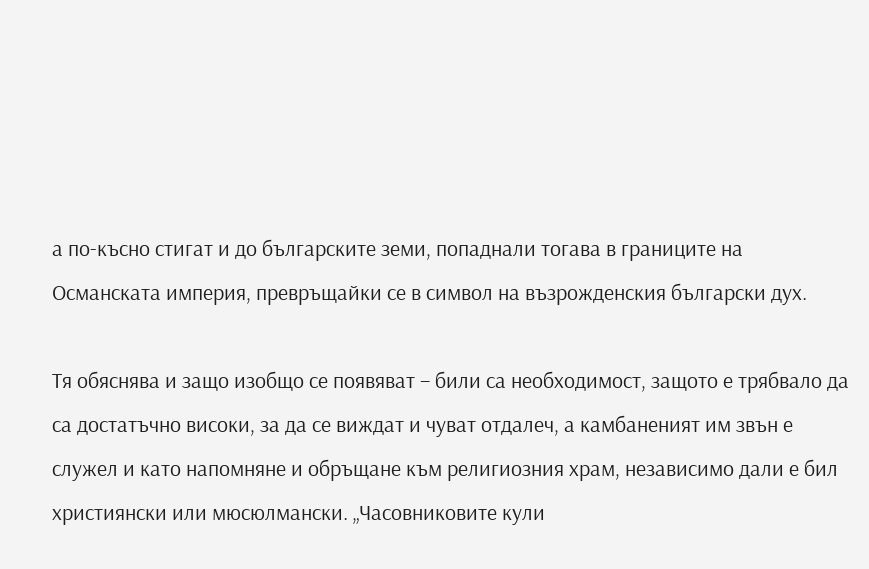а по-късно стигат и до българските земи, попаднали тогава в границите на Османската империя, превръщайки се в символ на възрожденския български дух.

Тя обяснява и защо изобщо се появяват – били са необходимост, защото е трябвало да са достатъчно високи, за да се виждат и чуват отдалеч, а камбаненият им звън е служел и като напомняне и обръщане към религиозния храм, независимо дали е бил християнски или мюсюлмански. „Часовниковите кули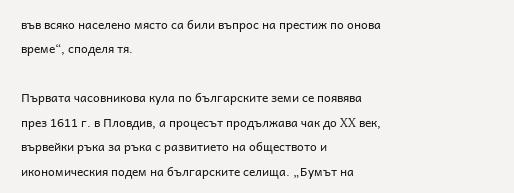във всяко населено място са били въпрос на престиж по онова време“, споделя тя.

Първата часовникова кула по българските земи се появява през 1611 г. в Пловдив, а процесът продължава чак до XX век, вървейки ръка за ръка с развитието на обществото и икономическия подем на българските селища. „Бумът на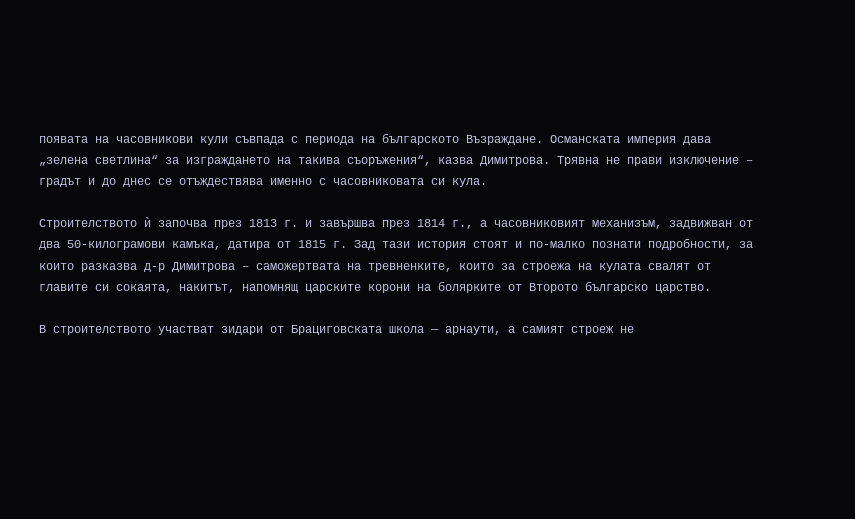появата на часовникови кули съвпада с периода на българското Възраждане. Османската империя дава „зелена светлина“ за изграждането на такива съоръжения“, казва Димитрова. Трявна не прави изключение – градът и до днес се отъждествява именно с часовниковата си кула.

Строителството ѝ започва през 1813 г. и завършва през 1814 г., а часовниковият механизъм, задвижван от два 50-килограмови камъка, датира от 1815 г. Зад тази история стоят и по-малко познати подробности, за които разказва д-р Димитрова – саможертвата на тревненките, които за строежа на кулата свалят от главите си сокаята, накитът, напомнящ царските корони на болярките от Второто българско царство.

В строителството участват зидари от Брациговската школа — арнаути, а самият строеж не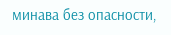минава без опасности,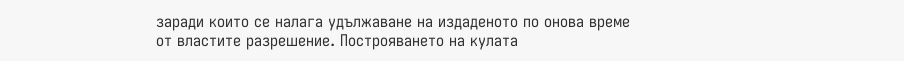заради които се налага удължаване на издаденото по онова време от властите разрешение. Построяването на кулата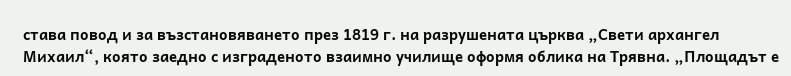става повод и за възстановяването през 1819 г. на разрушената църква „Свети архангел Михаил“, която заедно с изграденото взаимно училище оформя облика на Трявна. „Площадът е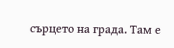сърцето на града. Там е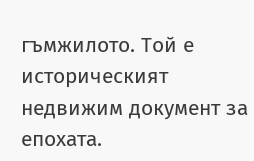гъмжилото. Той е историческият недвижим документ за епохата.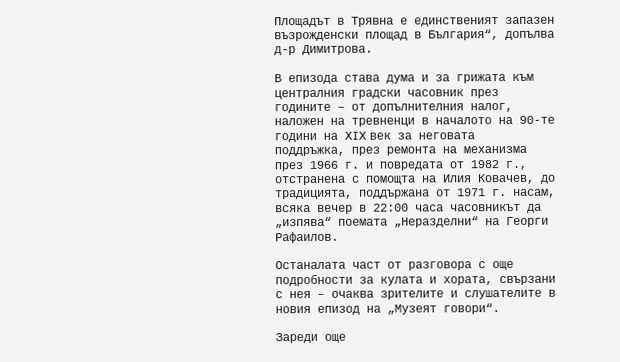Площадът в Трявна е единственият запазен възрожденски площад в България“, допълва д-р Димитрова.

В епизода става дума и за грижата към централния градски часовник през годините – от допълнителния налог, наложен на тревненци в началото на 90-те години на XIX век за неговата поддръжка, през ремонта на механизма през 1966 г. и повредата от 1982 г., отстранена с помощта на Илия Ковачев, до традицията, поддържана от 1971 г. насам, всяка вечер в 22:00 часа часовникът да „изпява“ поемата „Неразделни“ на Георги Рафаилов.

Останалата част от разговора с още подробности за кулата и хората, свързани с нея – очаква зрителите и слушателите в новия епизод на „Музеят говори“.

Зареди още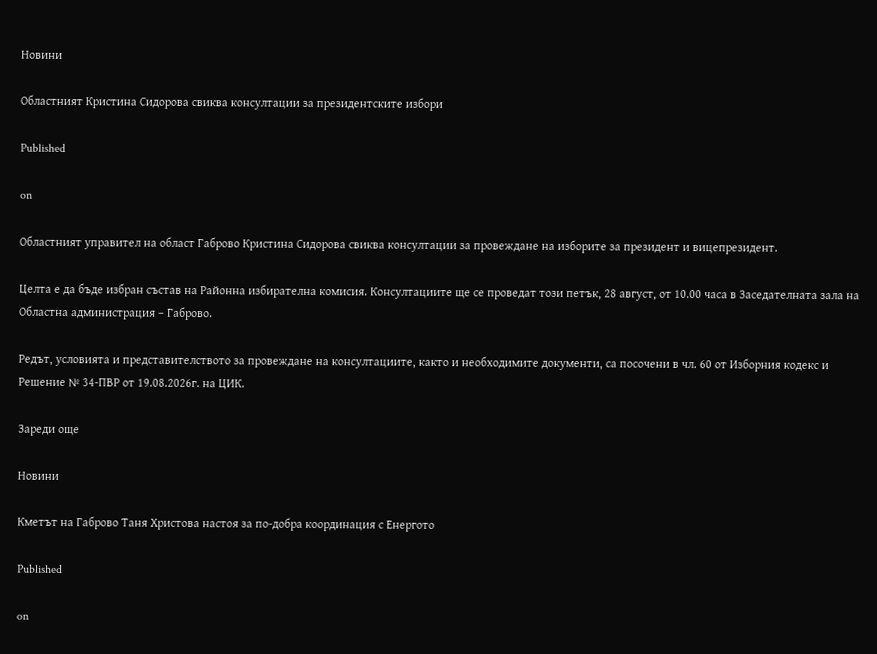Новини

Областният Кристина Сидорова свиква консултации за президентските избори

Published

on

Областният управител на област Габрово Кристина Сидорова свиква консултации за провеждане на изборите за президент и вицепрезидент.

Целта е да бъде избран състав на Районна избирателна комисия. Консултациите ще се проведат този петък, 28 август, от 10.00 часа в Заседателната зала на Областна администрация – Габрово.

Редът, условията и представителството за провеждане на консултациите, както и необходимите документи, са посочени в чл. 60 от Изборния кодекс и Решение № 34-ПВР от 19.08.2026г. на ЦИК.

Зареди още

Новини

Кметът на Габрово Таня Христова настоя за по-добра координация с Енергото

Published

on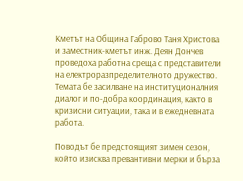Кметът на Община Габрово Таня Христова и заместник-кметът инж. Деян Дончев проведоха работна среща с представители на електроразпределителното дружество. Темата бе засилване на институционалния диалог и по-добра координация, както в кризисни ситуации, така и в ежедневната работа.

Поводът бе предстоящият зимен сезон, който изисква превантивни мерки и бърза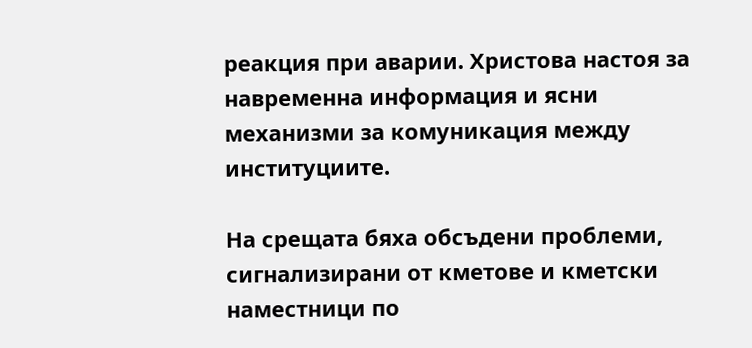реакция при аварии. Христова настоя за навременна информация и ясни механизми за комуникация между институциите.

На срещата бяха обсъдени проблеми, сигнализирани от кметове и кметски наместници по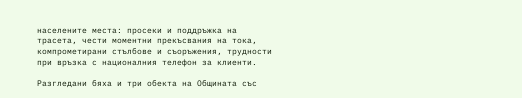населените места: просеки и поддръжка на трасета, чести моментни прекъсвания на тока, компрометирани стълбове и съоръжения, трудности при връзка с националния телефон за клиенти.

Разгледани бяха и три обекта на Общината със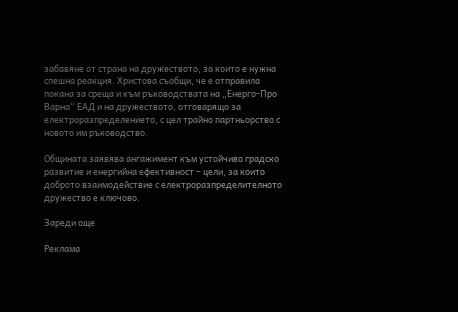забавяне от страна на дружеството, за които е нужна спешна реакция. Христова съобщи, че е отправила покана за среща и към ръководствата на „Енерго-Про Варна“ ЕАД и на дружеството, отговарящо за електроразпределението, с цел трайно партньорство с новото им ръководство.

Общината заявява ангажимент към устойчиво градско развитие и енергийна ефективност – цели, за които доброто взаимодействие с електроразпределителното дружество е ключово.

Зареди още

Реклама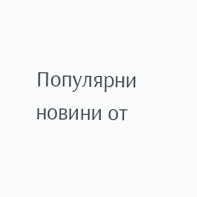Популярни новини от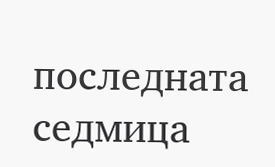последната седмица